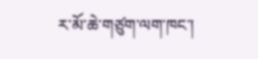ར་མོ་ཆེ་གཙུག་ལག་ཁང་།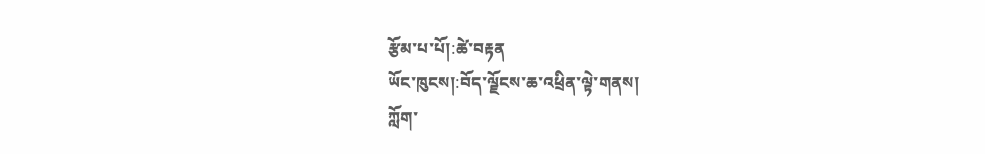རྩོམ་པ་པོ།:ཚེ་བརྟན
ཡོང་ཁུངས།:བོད་ལྗོངས་ཆ་འཕྲིན་ལྟེ་གནས།
ཀློག་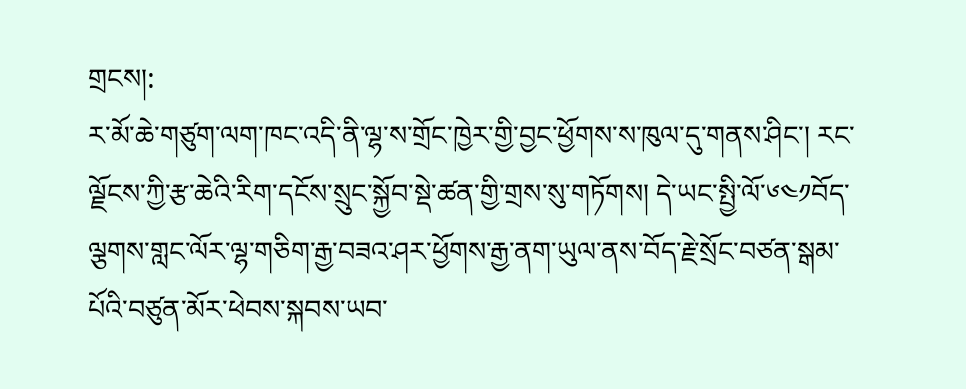གྲངས།:
ར་མོ་ཆེ་གཙུག་ལག་ཁང་འདི་ནི་ལྷ་ས་གྲོང་ཁྱེར་གྱི་བྱང་ཕྱོགས་ས་ཁུལ་དུ་གནས་ཤིང་། རང་ལྗོངས་ཀྱི་རྩ་ཆེའི་རིག་དངོས་སྲུང་སྐྱོབ་སྡེ་ཚན་གྱི་གྲས་སུ་གཏོགས། དེ་ཡང་སྤྱི་ལོ་༦༤༡བོད་ལྕགས་གླང་ལོར་ལྷ་གཅིག་རྒྱ་བཟའ་ཤར་ཕྱོགས་རྒྱ་ནག་ཡུལ་ནས་བོད་རྗེ་སྲོང་བཙན་སྒམ་པོའི་བཙུན་མོར་ཕེབས་སྐབས་ཡབ་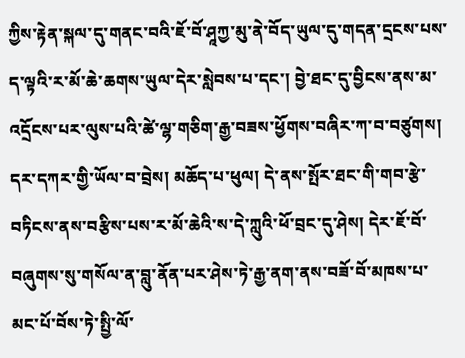ཀྱིས་རྟེན་སྐལ་དུ་གནང་བའི་ཇོ་བོ་ཤཱཀྱ་མུ་ནེ་བོད་ཡུལ་དུ་གདན་དྲངས་པས་ད་ལྟའི་ར་མོ་ཆེ་ཆགས་ཡུལ་དེར་སླེབས་པ་དང་། བྱེ་ཐང་དུ་བྱིངས་ནས་མ་འདྲོངས་པར་ལུས་པའི་ཚེ་ལྷ་གཅིག་རྒྱ་བཟས་ཕྱོགས་བཞིར་ཀ་བ་བཙུགས། དར་དཀར་གྱི་ཡོལ་བ་བྲེས། མཆོད་པ་ཕུལ། དེ་ནས་སྤོར་ཐང་གི་གབ་རྩེ་བཏིངས་ནས་བརྩིས་པས་ར་མོ་ཆེའི་ས་དེ་ཀླུའི་ཕོ་བྲང་དུ་ཤེས། དེར་ཇོ་བོ་བཞུགས་སུ་གསོལ་ན་བླུ་ནོན་པར་ཤེས་ཏེ་རྒྱ་ནག་ནས་བཟོ་བོ་མཁས་པ་མང་པོ་བོས་ཏེ་སྤྱི་ལོ་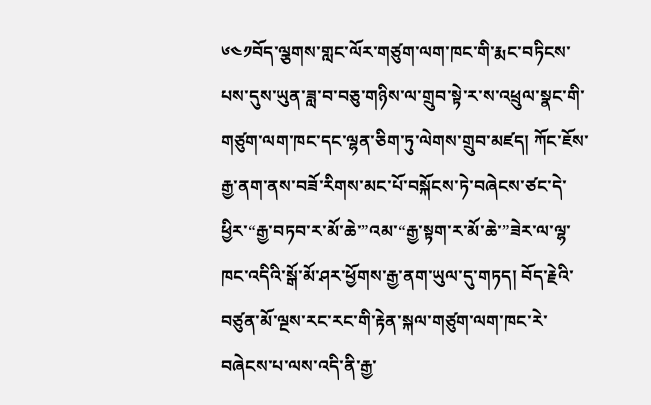༦༤༡བོད་ལྕགས་གླང་ལོར་གཙུག་ལག་ཁང་གི་རྨང་བཏིངས་པས་དུས་ཡུན་ཟླ་བ་བཅུ་གཉིས་ལ་གྲུབ་སྟེ་ར་ས་འཕྲུལ་སྣང་གི་གཙུག་ལག་ཁང་དང་ལྷན་ཅིག་ཏུ་ལེགས་གྲུབ་མཛད། ཀོང་ཇོས་རྒྱ་ནག་ནས་བཟོ་རིགས་མང་པོ་བསྐོངས་ཏེ་བཞེངས་ཙང་དེ་ཕྱིར་“རྒྱ་བཏབ་ར་མོ་ཆེ་”འམ་“རྒྱ་སྟག་ར་མོ་ཆེ་”ཟེར་ལ་ལྷ་ཁང་འདིའི་སྒོ་མོ་ཤར་ཕྱོགས་རྒྱ་ནག་ཡུལ་དུ་གཏད། བོད་རྗེའི་བཙུན་མོ་ལྔས་རང་རང་གི་རྟེན་སྐལ་གཙུག་ལག་ཁང་རེ་བཞེངས་པ་ལས་འདི་ནི་རྒྱ་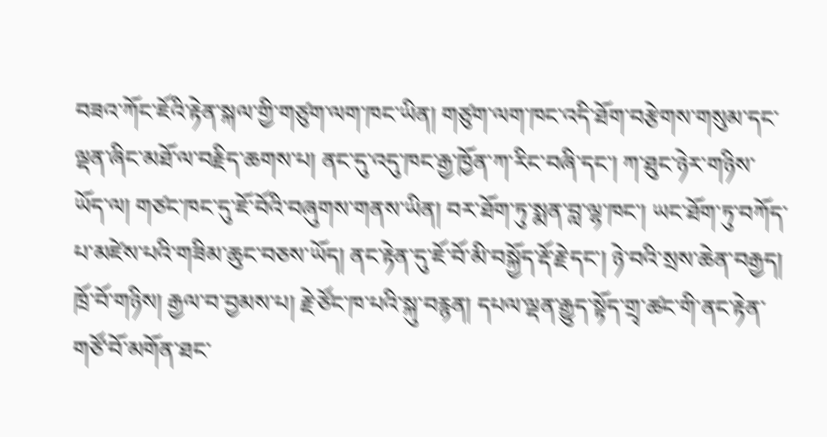བཟའ་ཀོང་ཇོའི་རྟེན་སྐལ་གྱི་གཙུག་ལག་ཁང་ཡིན། གཙུག་ལག་ཁང་འདི་ཐོག་བརྩེགས་གསུམ་དང་ལྡན་ཞིང་མཐོ་ལ་བརྗིད་ཆགས་པ། ནང་དུ་འདུ་ཁང་རྒྱ་ཁྱོན་ཀ་རིང་བཞི་དང་། ཀ་ཐུང་ཉེར་གཉིས་ཡོད་ལ། གཙང་ཁང་དུ་ཇོ་བོའི་བཞུགས་གནས་ཡིན། བར་ཐོག་ཏུ་སྨན་བླ་ལྷ་ཁང་། ཡང་ཐོག་ཏུ་བཀོད་པ་མཛེས་པའི་གཟིམ་ཆུང་བཅས་ཡོད། ནང་རྟེན་དུ་ཇོ་བོ་མི་བསྐྱོད་རྡོ་རྗེ་དང་། ཉེ་བའི་སྲས་ཆེན་བརྒྱད། ཁྲོ་བོ་གཉིས། རྒྱལ་བ་བྱམས་པ། རྗེ་ཙོང་ཁ་པའི་སྐུ་བརྙན། དཔལ་ལྡན་རྒྱུད་སྟོད་གྲྭ་ཚང་གི་ནང་རྟེན་གཙོ་བོ་མགོན་ཐང་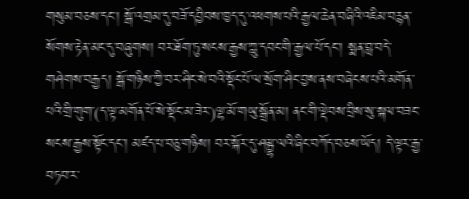གསུམ་བཅས་དང་། སྒོ་འགྲམ་དུ་བཟོ་དབྱིབས་ཁྱད་དུ་འཕགས་པའི་རྒྱལ་ཆེན་བཞིའི་འཇིམ་བརྙན་སོགས་རྟེན་མང་དུ་བཞུགས། བར་ཐོག་ཏུ་སངས་རྒྱས་ཀླུ་དབང་གི་རྒྱལ་པོ་དང་། སྨན་བླ་བདེ་གཤེགས་བརྒྱད། སྒོ་གཉིས་ཀྱི་བར་ཤིང་སེ་བའི་སྡོང་པོ་ལ་སྲོག་ཤིང་བྱས་ནས་བཞེངས་པའི་མགོན་པའི་གྲི་གུག་(ད་ལྟ་མགོན་པོ་སེ་སྡོང་མ་ཟེར་)ལྷ་མོ་གཡུ་སྒྲོན་མ། ནང་གི་ལྡེབས་བྲིས་སུ་སྐལ་བཟང་སངས་རྒྱས་སྟོང་དང་། མཛད་པ་བཅུ་གཉིས། བར་སྐོར་དུ་ཤམྦྷ་ལའི་ཞིང་བཀོད་བཅས་ཡོད། དེ་ལྟར་རྒྱ་བཏབ་ར་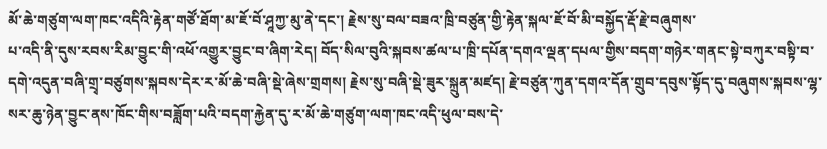མོ་ཆེ་གཙུག་ལག་ཁང་འདིའི་རྟེན་གཙོ་ཐོག་མ་ཇོ་བོ་ཤཱཀྱ་མུ་ནེ་དང་། རྗེས་སུ་བལ་བཟའ་ཁྲི་བཙུན་གྱི་རྟེན་སྐལ་ཇོ་བོ་མི་བསྐྱོད་རྡོ་རྗེ་བཞུགས་
པ་འདི་ནི་དུས་རབས་རིམ་བྱུང་གི་འཕོ་འགྱུར་བྱུང་བ་ཞིག་རེད། བོད་སིལ་བུའི་སྐབས་ཚལ་པ་ཁྲི་དཔོན་དགའ་ལྡན་དཔལ་གྱིས་བདག་གཉེར་གནང་སྟེ་བཀུར་བསྟི་བ་དགེ་འདུན་བཞི་གྲྭ་བཙུགས་སྐབས་དེར་ར་མོ་ཆེ་བཞི་སྡེ་ཞེས་གྲགས། རྗེས་སུ་བཞི་སྡེ་ཟུར་སྐྲུན་མཛད། རྗེ་བཙུན་ཀུན་དགའ་དོན་གྲུབ་དབུས་སྟོད་དུ་བཞུགས་སྐབས་ལྷ་སར་ཆུ་ཉེན་བྱུང་ནས་ཁོང་གིས་བཟློག་པའི་བདག་རྐྱེན་དུ་ར་མོ་ཆེ་གཙུག་ལག་ཁང་འདི་ཕུལ་བས་དེ་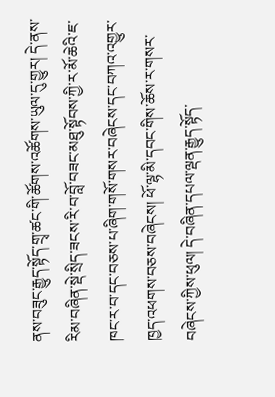ནས་བཟུང་རྒྱུད་སྟོད་གྲྭ་ཚང་གི་ཚོགས་འཚོགས་ཡུལ་དུ་གྱུར། དེ་ནས་རིམ་བཞིན་སྡེ་སྲིད་ཟངས་རི་བ་བློ་བཟང་མཐུ་སྟོབས་ཀྱི་ར་མོ་ཆེའི་ཇ་ཁང་ར་བ་དང་བཅས་པ་ཞིག་གསོ་གསར་བཞེངས་དང་བཀའ་འགྱུར་ཁྱད་འཕགས་བཅས་བཞེངས། ཕོ་ལྷ་མི་དབང་གིས་ཆོས་ར་གསར་བཞེངས་ཀྱིས་ཕུལ། དེ་བཞིན་དཔལ་ལྡན་རྒྱུད་སྟོད་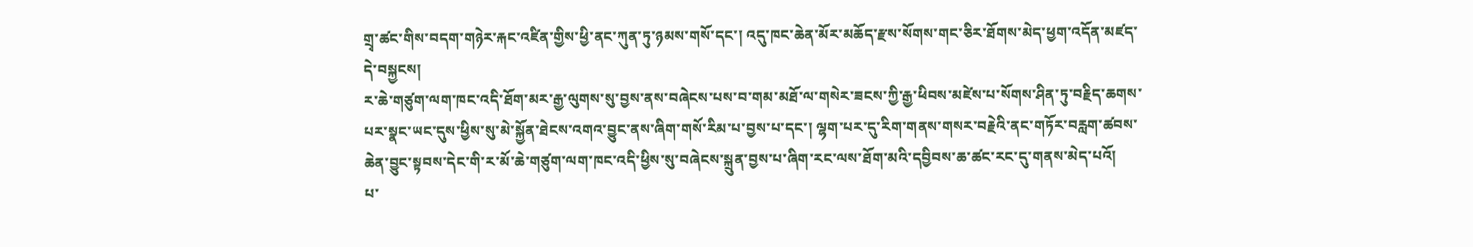གྲྭ་ཚང་གིས་བདག་གཉེར་རྐང་འཛིན་གྱིས་ཕྱི་ནང་ཀུན་ཏུ་ཉམས་གསོ་དང་། འདུ་ཁང་ཆེན་མོར་མཆོད་རྫས་སོགས་གང་ཅིར་ཐོགས་མེད་ཕྱག་འདོན་མཛད་དེ་བསྐྱངས།
ར་ཆེ་གཙུག་ལག་ཁང་འདི་ཐོག་མར་རྒྱ་ལུགས་སུ་བྱས་ནས་བཞེངས་པས་བ་གམ་མཐོ་ལ་གསེར་ཟངས་ཀྱི་རྒྱ་ཕིབས་མཛེས་པ་སོགས་ཤིན་ཏུ་བརྗིད་ཆགས་པར་སྣང་ཡང་དུས་ཕྱིས་སུ་མེ་སྐྱོན་ཐེངས་འགའ་བྱུང་ནས་ཞིག་གསོ་རིམ་པ་བྱས་པ་དང་། ལྷག་པར་དུ་རིག་གནས་གསར་བརྗེའི་ནང་གཏོར་བརླག་ཚབས་ཆེན་བྱུང་སྟབས་དེང་གི་ར་མོ་ཆེ་གཙུག་ལག་ཁང་འདི་ཕྱིས་སུ་བཞེངས་སྐྲུན་བྱས་པ་ཞིག་རང་ལས་ཐོག་མའི་དབྱིབས་ཆ་ཚང་རང་དུ་གནས་མེད་པའོ།
པ་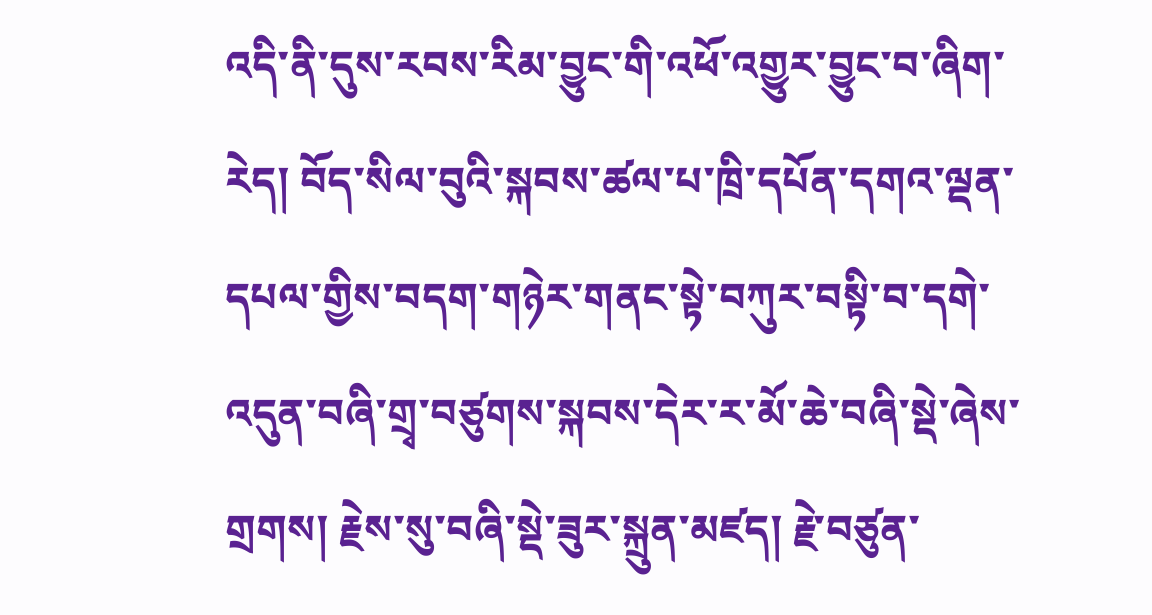འདི་ནི་དུས་རབས་རིམ་བྱུང་གི་འཕོ་འགྱུར་བྱུང་བ་ཞིག་རེད། བོད་སིལ་བུའི་སྐབས་ཚལ་པ་ཁྲི་དཔོན་དགའ་ལྡན་དཔལ་གྱིས་བདག་གཉེར་གནང་སྟེ་བཀུར་བསྟི་བ་དགེ་འདུན་བཞི་གྲྭ་བཙུགས་སྐབས་དེར་ར་མོ་ཆེ་བཞི་སྡེ་ཞེས་གྲགས། རྗེས་སུ་བཞི་སྡེ་ཟུར་སྐྲུན་མཛད། རྗེ་བཙུན་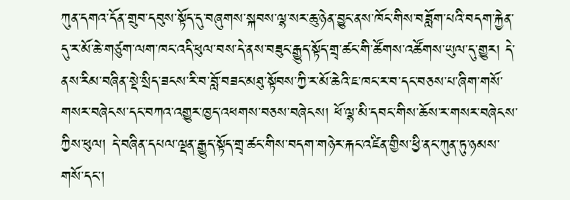ཀུན་དགའ་དོན་གྲུབ་དབུས་སྟོད་དུ་བཞུགས་སྐབས་ལྷ་སར་ཆུ་ཉེན་བྱུང་ནས་ཁོང་གིས་བཟློག་པའི་བདག་རྐྱེན་དུ་ར་མོ་ཆེ་གཙུག་ལག་ཁང་འདི་ཕུལ་བས་དེ་ནས་བཟུང་རྒྱུད་སྟོད་གྲྭ་ཚང་གི་ཚོགས་འཚོགས་ཡུལ་དུ་གྱུར། དེ་ནས་རིམ་བཞིན་སྡེ་སྲིད་ཟངས་རི་བ་བློ་བཟང་མཐུ་སྟོབས་ཀྱི་ར་མོ་ཆེའི་ཇ་ཁང་ར་བ་དང་བཅས་པ་ཞིག་གསོ་གསར་བཞེངས་དང་བཀའ་འགྱུར་ཁྱད་འཕགས་བཅས་བཞེངས། ཕོ་ལྷ་མི་དབང་གིས་ཆོས་ར་གསར་བཞེངས་ཀྱིས་ཕུལ། དེ་བཞིན་དཔལ་ལྡན་རྒྱུད་སྟོད་གྲྭ་ཚང་གིས་བདག་གཉེར་རྐང་འཛིན་གྱིས་ཕྱི་ནང་ཀུན་ཏུ་ཉམས་གསོ་དང་།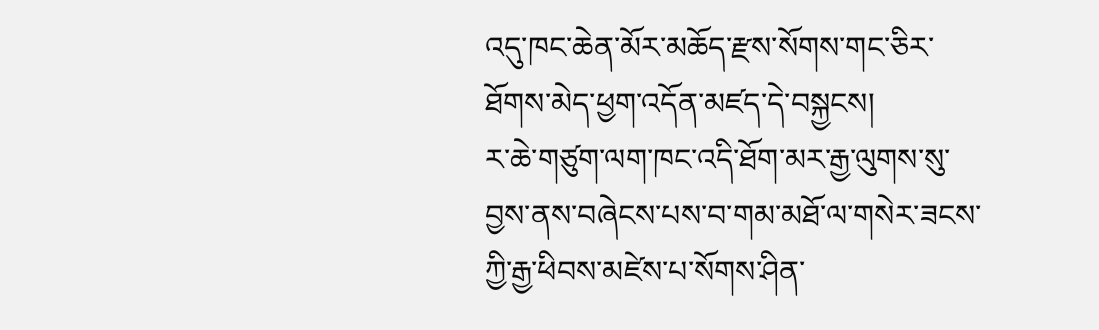འདུ་ཁང་ཆེན་མོར་མཆོད་རྫས་སོགས་གང་ཅིར་ཐོགས་མེད་ཕྱག་འདོན་མཛད་དེ་བསྐྱངས།
ར་ཆེ་གཙུག་ལག་ཁང་འདི་ཐོག་མར་རྒྱ་ལུགས་སུ་བྱས་ནས་བཞེངས་པས་བ་གམ་མཐོ་ལ་གསེར་ཟངས་ཀྱི་རྒྱ་ཕིབས་མཛེས་པ་སོགས་ཤིན་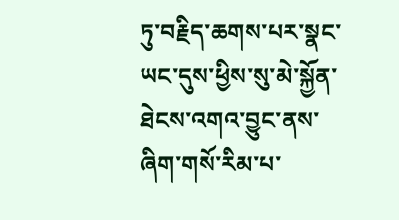ཏུ་བརྗིད་ཆགས་པར་སྣང་ཡང་དུས་ཕྱིས་སུ་མེ་སྐྱོན་ཐེངས་འགའ་བྱུང་ནས་ཞིག་གསོ་རིམ་པ་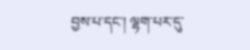བྱས་པ་དང་། ལྷག་པར་དུ་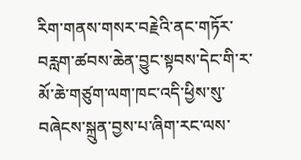རིག་གནས་གསར་བརྗེའི་ནང་གཏོར་བརླག་ཚབས་ཆེན་བྱུང་སྟབས་དེང་གི་ར་མོ་ཆེ་གཙུག་ལག་ཁང་འདི་ཕྱིས་སུ་བཞེངས་སྐྲུན་བྱས་པ་ཞིག་རང་ལས་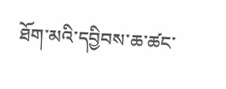ཐོག་མའི་དབྱིབས་ཆ་ཚང་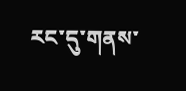རང་དུ་གནས་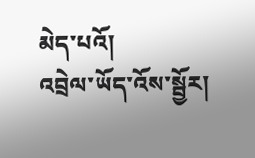མེད་པའོ།
འབྲེལ་ཡོད་འོས་སྦྱོར།